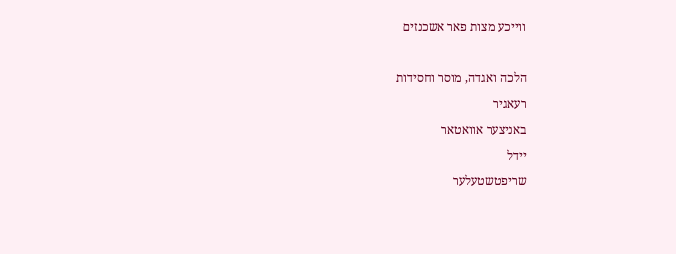ווייכע מצות פאר אשכנזים

הלכה ואגדה, מוסר וחסידות
רעאגיר
באניצער אוואטאר
יידל
שריפטשטעלער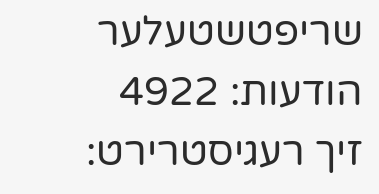שריפטשטעלער
הודעות: 4922
זיך רעגיסטרירט: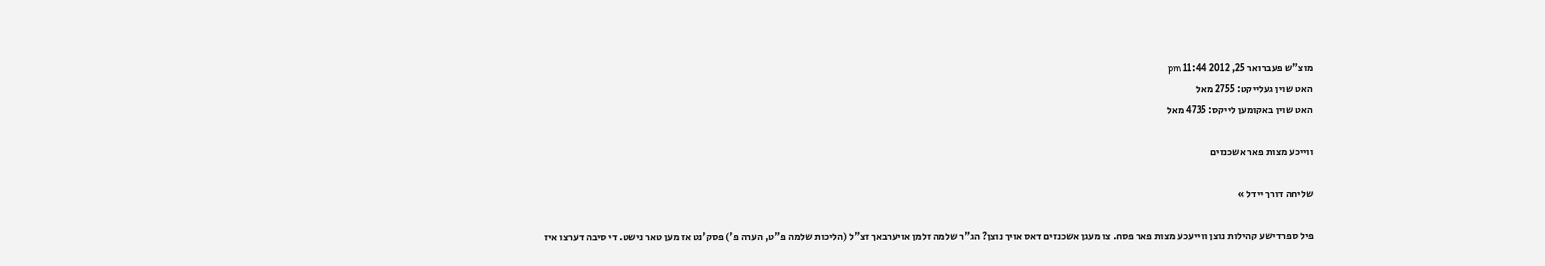מוצ"ש פעברואר 25, 2012 11:44 pm
האט שוין געלייקט: 2755 מאל
האט שוין באקומען לייקס: 4735 מאל

ווייכע מצות פאר אשכנזים

שליחה דורך יידל »

פיל ספרדישע קהילות נוצן ווייעכע מצות פאר פסח. צו מעגן אשכנזים דאס אויך נוצן? הג"ר שלמה זלמן אויערבאך זצ"ל (הליכות שלמה פ"ט, הערה פ') פסק'נט אז מען טאר נישט. די סיבה דערצו איז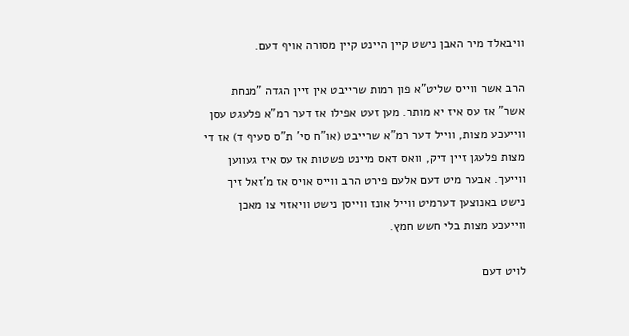וויבאלד מיר האבן נישט קיין היינט קיין מסורה אויף דעם.

הרב אשר ווייס שליט"א פון רמות שרייבט אין זיין הגדה "מנחת אשר" אז עס איז יא מותר. מען זעט אפילו אז דער רמ"א פלעגט עסן ווייעכע מצות, ווייל דער רמ"א שרייבט (או"ח סי' ת"ס סעיף ד) אז די מצות פלעגן זיין דיק, וואס דאס מיינט פשטות אז עס איז געווען ווייעך. אבער מיט דעם אלעם פירט הרב ווייס אויס אז מ'זאל זיך נישט באנוצען דערמיט ווייל אונז ווייסן נישט וויאזוי צו מאכן ווייעכע מצות בלי חשש חמץ.

לויט דעם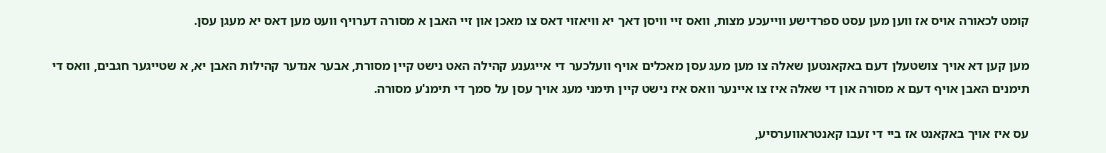קומט לכאורה אויס אז ווען מען עסט ספרדישע ווייעכע מצות, וואס זיי וויסן דאך יא וויאזוי דאס צו מאכן און זיי האבן א מסורה דערויף וועט מען דאס יא מעגן עסן.

מען קען דא אויך צושטעלן דעם באקאנטען שאלה צו מען מעג עסן מאכלים אויף וועלכער די אייגענע קהילה האט נישט קיין מסורת, אבער אנדער קהילות האבן יא, א שטייגער חגבים, וואס די תימנים האבן אויף דעם א מסורה און די שאלה איז צו איינער וואס איז נישט קיין תימני מעג אויך עסן על סמך די תימנ'ע מסורה.

עס איז אויך באקאנט אז ביי די זעבו קאנטראווערסיע,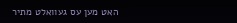האט מען עס געוואלט מתיר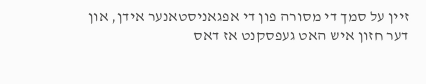זיין על סמך די מסורה פון די אפגאניסטאנער אידן, און דער חזון איש האט געפסקנט אז דאס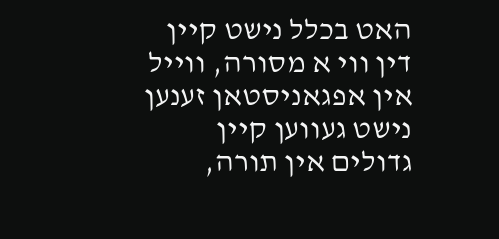האט בכלל נישט קיין דין ווי א מסורה, ווייל אין אפגאניסטאן זענען נישט געווען קיין גדולים אין תורה,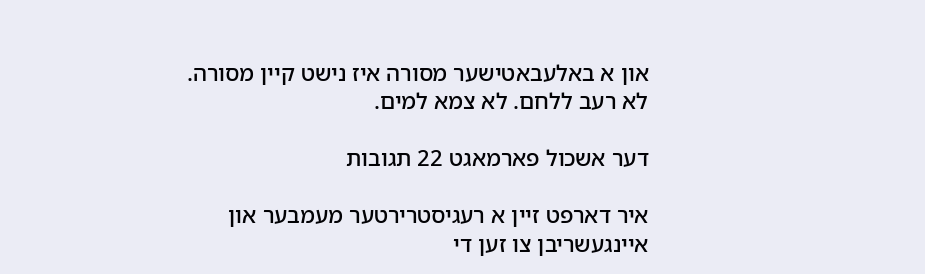און א באלעבאטישער מסורה איז נישט קיין מסורה.
לא רעב ללחם. לא צמא למים.

דער אשכול פארמאגט 22 תגובות

איר דארפט זיין א רעגיסטרירטער מעמבער און איינגעשריבן צו זען די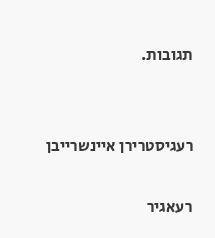תגובות.


רעגיסטרירן איינשרייבן

רעאגיר